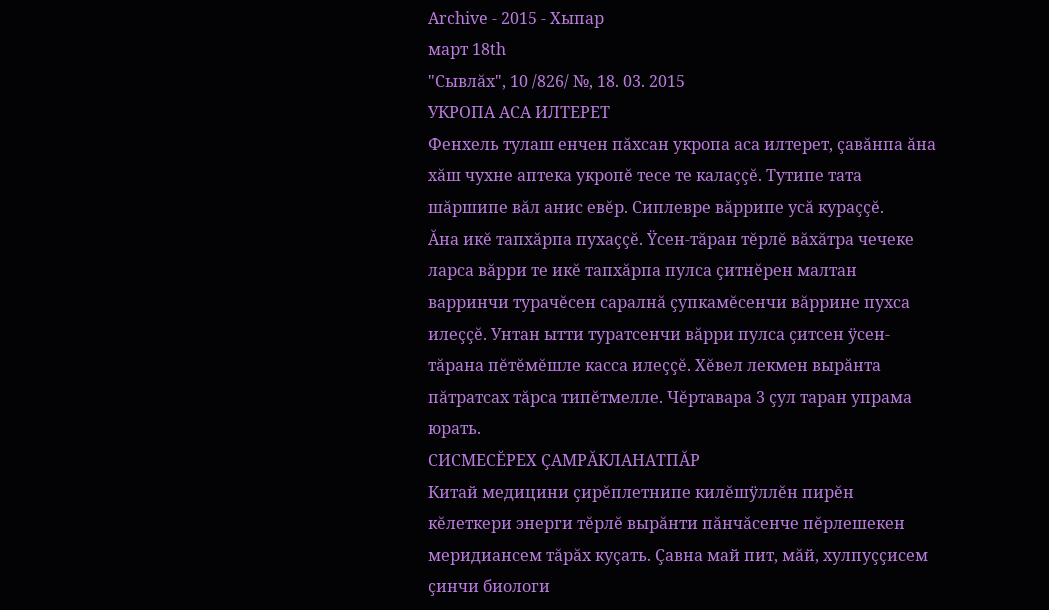Archive - 2015 - Хыпар
март 18th
"Сывлăх", 10 /826/ №, 18. 03. 2015
УКРОПА АСА ИЛТЕРЕТ
Фенхель тулаш енчен пăхсан укропа аса илтерет, çавăнпа ăна хăш чухне аптека укропĕ тесе те калаççĕ. Тутипе тата шăршипе вăл анис евĕр. Сиплевре вăррипе усă кураççĕ.
Ăна икĕ тапхăрпа пухаççĕ. Ÿсен-тăран тĕрлĕ вăхăтра чечеке ларса вăрри те икĕ тапхăрпа пулса çитнĕрен малтан варринчи турачĕсен саралнă çупкамĕсенчи вăррине пухса илеççĕ. Унтан ытти туратсенчи вăрри пулса çитсен ÿсен-тăрана пĕтĕмĕшле касса илеççĕ. Хĕвел лекмен вырăнта пăтратсах тăрса типĕтмелле. Чĕртавара 3 çул таран упрама юрать.
СИСМЕСĔРЕХ ÇАМРĂКЛАНАТПĂР
Китай медицини çирĕплетнипе килĕшÿллĕн пирĕн кĕлеткери энерги тĕрлĕ вырăнти пăнчăсенче пĕрлешекен меридиансем тăрăх куçать. Çавна май пит, мăй, хулпуççисем çинчи биологи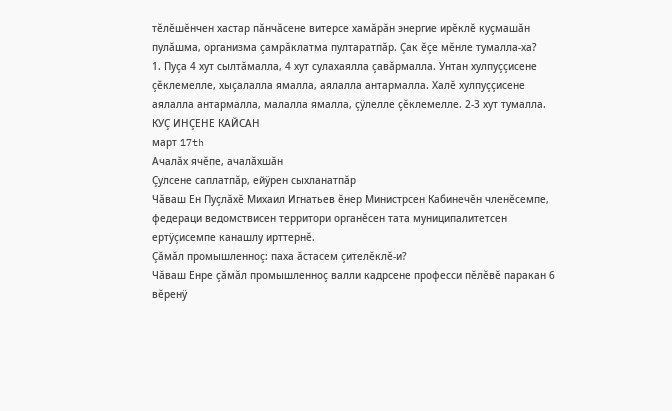тĕлĕшĕнчен хастар пăнчăсене витерсе хамăрăн энергие ирĕклĕ куçмашăн пулăшма, организма çамрăклатма пултаратпăр. Çак ĕçе мĕнле тумалла-ха?
1. Пуçа 4 хут сылтăмалла, 4 хут сулахаялла çавăрмалла. Унтан хулпуççисене çĕклемелле, хыçалалла ямалла, аялалла антармалла. Халĕ хулпуççисене аялалла антармалла, малалла ямалла, çÿлелле çĕклемелле. 2-3 хут тумалла.
КУÇ ИНÇЕНЕ КАЙСАН
март 17th
Ачалăх ячĕпе, ачалăхшăн
Çулсене саплатпăр, ейÿрен сыхланатпăр
Чăваш Ен Пуçлăхĕ Михаил Игнатьев ĕнер Министрсен Кабинечĕн членĕсемпе, федераци ведомствисен территори органĕсен тата муниципалитетсен ертÿçисемпе канашлу ирттернĕ.
Çăмăл промышленноç: паха ăстасем çителĕклĕ-и?
Чăваш Енре çăмăл промышленноç валли кадрсене професси пĕлĕвĕ паракан 6 вĕренÿ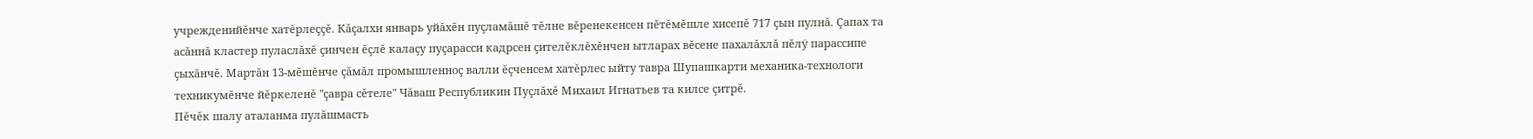учрежденийĕнче хатĕрлеççĕ. Кăçалхи январь уйăхĕн пуçламăшĕ тĕлне вĕренекенсен пĕтĕмĕшле хисепĕ 717 çын пулнă. Çапах та асăннă кластер пуласлăхĕ çинчен ĕçлĕ калаçу пуçарасси кадрсен çителĕклĕхĕнчен ытларах вĕсене пахалăхлă пĕлÿ парассипе çыхăнчĕ. Мартăн 13-мĕшĕнче çăмăл промышленноç валли ĕçченсем хатĕрлес ыйту тавра Шупашкарти механика-технологи техникумĕнче йĕркеленĕ "çавра сĕтеле" Чăваш Республикин Пуçлăхĕ Михаил Игнатьев та килсе çитрĕ.
Пĕчĕк шалу аталанма пулăшмасть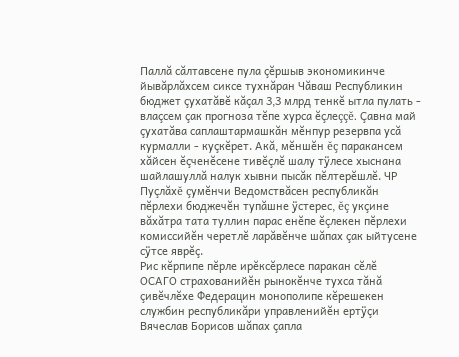Паллă сăлтавсене пула çĕршыв экономикинче йывăрлăхсем сиксе тухнăран Чăваш Республикин бюджет çухатăвĕ кăçал 3,3 млрд тенкĕ ытла пулать - влаçсем çак прогноза тĕпе хурса ĕçлеççĕ. Çавна май çухатăва саплаштармашкăн мĕнпур резервпа усă курмалли - куçкĕрет. Акă, мĕншĕн ĕç паракансем хăйсен ĕçченĕсене тивĕçлĕ шалу тÿлесе хыснана шайлашуллă налук хывни пысăк пĕлтерĕшлĕ. ЧР Пуçлăхĕ çумĕнчи Ведомствăсен республикăн пĕрлехи бюджечĕн тупăшне ÿстерес, ĕç укçине вăхăтра тата туллин парас енĕпе ĕçлекен пĕрлехи комиссийĕн черетлĕ ларăвĕнче шăпах çак ыйтусене сÿтсе яврĕç.
Рис кĕрпипе пĕрле ирĕксĕрлесе паракан сĕлĕ
ОСАГО страхованийĕн рынокĕнче тухса тăнă çивĕчлĕхе Федерацин монополипе кĕрешекен службин республикăри управленийĕн ертÿçи Вячеслав Борисов шăпах çапла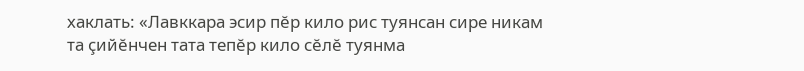хаклать: «Лавккара эсир пĕр кило рис туянсан сире никам та çийĕнчен тата тепĕр кило сĕлĕ туянма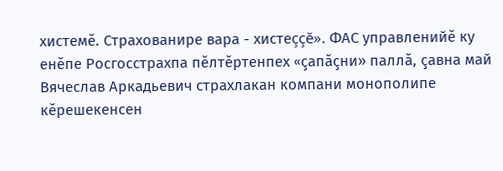хистемĕ. Страхованире вара - хистеççĕ». ФАС управленийĕ ку енĕпе Росгосстрахпа пĕлтĕртенпех «çапăçни» паллă, çавна май Вячеслав Аркадьевич страхлакан компани монополипе кĕрешекенсен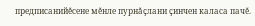предписанийĕсене мĕнле пурнăçлани çинчен каласа пачĕ.